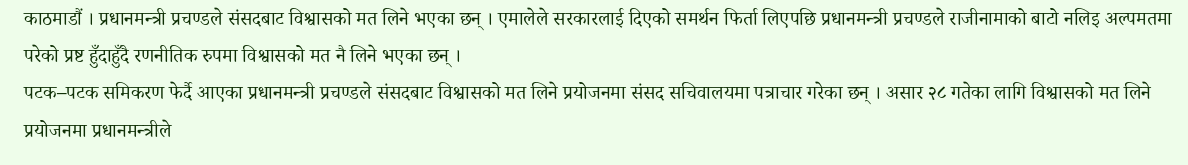काठमाडौं । प्रधानमन्त्री प्रचण्डले संसदबाट विश्वासको मत लिने भएका छन् । एमालेले सरकारलाई दिएको समर्थन फिर्ता लिएपछि प्रधानमन्त्री प्रचण्डले राजीनामाको बाटो नलिइ अल्पमतमा परेको प्रष्ट हुँदाहुँदै रणनीतिक रुपमा विश्वासको मत नै लिने भएका छन् ।
पटक–पटक समिकरण फेर्दै आएका प्रधानमन्त्री प्रचण्डले संसदबाट विश्वासको मत लिने प्रयोजनमा संसद सचिवालयमा पत्राचार गरेका छन् । असार २८ गतेका लागि विश्वासको मत लिने प्रयोजनमा प्रधानमन्त्रीले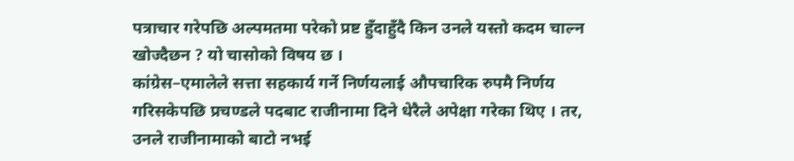पत्राचार गरेपछि अल्पमतमा परेको प्रष्ट हुँदाहुँदै किन उनले यस्तो कदम चाल्न खोज्दैछन ? यो चासोको विषय छ ।
कांग्रेस–एमालेले सत्ता सहकार्य गर्ने निर्णयलाई औपचारिक रुपमै निर्णय गरिसकेपछि प्रचण्डले पदबाट राजीनामा दिने धेरैले अपेक्षा गरेका थिए । तर, उनले राजीनामाको बाटो नभई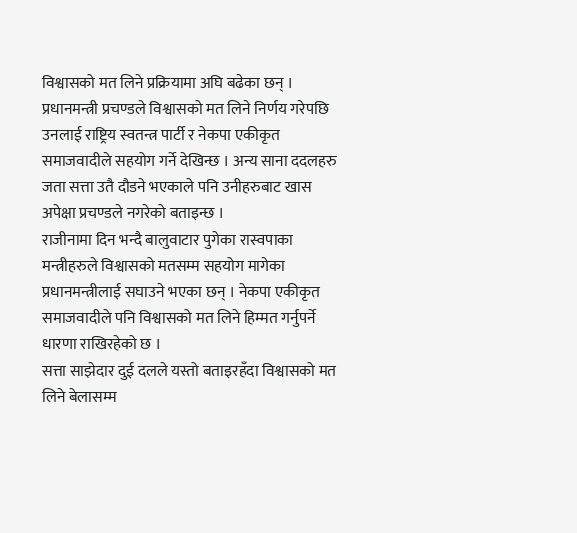विश्वासको मत लिने प्रक्रियामा अघि बढेका छन् ।
प्रधानमन्त्री प्रचण्डले विश्वासको मत लिने निर्णय गरेपछि उनलाई राष्ट्रिय स्वतन्त्र पार्टी र नेकपा एकीकृत समाजवादीले सहयोग गर्ने देखिन्छ । अन्य साना ददलहरु जता सत्ता उतै दौडने भएकाले पनि उनीहरुबाट खास अपेक्षा प्रचण्डले नगरेको बताइन्छ ।
राजीनामा दिन भन्दै बालुवाटार पुगेका रास्वपाका मन्त्रीहरुले विश्वासको मतसम्म सहयोग मागेका प्रधानमन्त्रीलाई सघाउने भएका छन् । नेकपा एकीकृत समाजवादीले पनि विश्वासको मत लिने हिम्मत गर्नुपर्ने धारणा राखिरहेको छ ।
सत्ता साझेदार दुई दलले यस्तो बताइरहँदा विश्वासको मत लिने बेलासम्म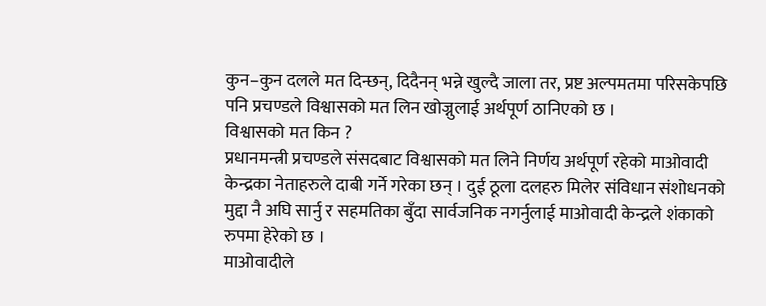कुन–कुन दलले मत दिन्छन्, दिदैनन् भन्ने खुल्दै जाला तर, प्रष्ट अल्पमतमा परिसकेपछि पनि प्रचण्डले विश्वासको मत लिन खोज्नुलाई अर्थपूर्ण ठानिएको छ ।
विश्वासको मत किन ?
प्रधानमन्त्री प्रचण्डले संसदबाट विश्वासको मत लिने निर्णय अर्थपूर्ण रहेको माओवादी केन्द्रका नेताहरुले दाबी गर्ने गरेका छन् । दुई ठूला दलहरु मिलेर संविधान संशोधनको मुद्दा नै अघि सार्नु र सहमतिका बुँदा सार्वजनिक नगर्नुलाई माओवादी केन्द्रले शंकाको रुपमा हेरेको छ ।
माओवादीले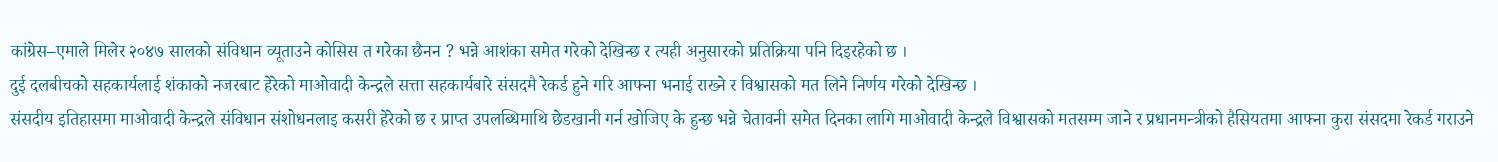कांग्रेस–एमाले मिलेर २०४७ सालको संविधान व्यूताउने कोसिस त गरेका छैनन ? भन्ने आशंका समेत गरेको देखिन्छ र त्यही अनुसारको प्रतिक्रिया पनि दिइरहेको छ ।
दुई दलबीचको सहकार्यलाई शंकाको नजरबाट हेरेको माओवादी केन्द्रले सत्ता सहकार्यबारे संसदमै रेकर्ड हुने गरि आफ्ना भनाई राख्ने र विश्वासको मत लिने निर्णय गरेको देखिन्छ ।
संसदीय इतिहासमा माओवादी केन्द्रले संविधान संशोधनलाइ कसरी हेरेको छ र प्राप्त उपलब्धिमाथि छेडखानी गर्न खोजिए के हुन्छ भन्ने चेतावनी समेत दिनका लागि माओवादी केन्द्रले विश्वासको मतसम्म जाने र प्रधानमन्त्रीको हैसियतमा आफ्ना कुरा संसदमा रेकर्ड गराउने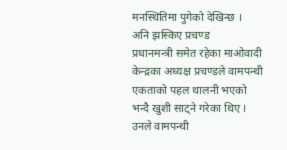मनस्थितिमा पुगेको देखिन्छ ।
अनि झस्किए प्रचण्ड
प्रधानमन्त्री समेत रहेका माओवादी केन्द्रका अध्यक्ष प्रचण्डले वामपन्थी एकताको पहल थालनी भएको भन्दै खुशी साट्ने गरेका थिए ।
उनले वामपन्थी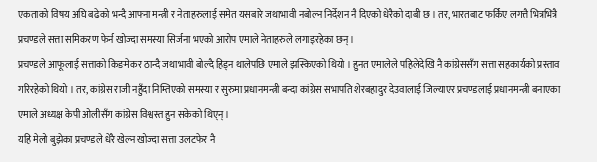एकताको विषय अघि बढेको भन्दै आफ्ना मन्त्री र नेताहरुलाई समेत यसबारे जथाभावी नबोल्न निर्देशन नै दिएको धेरैको दाबी छ । तर, भारतबाट फर्किए लगत्तै भित्रभित्रै प्रचण्डले सत्ता समिकरण फेर्न खोज्दा समस्या सिर्जना भएको आरोप एमाले नेताहरुले लगाइरहेका छन् ।
प्रचण्डले आफूलाई सत्ताको किङमेकर ठान्दै जथाभावी बोल्दै हिड्न थालेपछि एमाले झस्किएको थियो । हुनत एमालेले पहिलेदेखि नै कांग्रेससँग सत्ता सहकार्यको प्रस्ताव गरिरहेको थियो । तर, कांग्रेस राजी नहुँदा निम्तिएको समस्या र सुरुमा प्रधानमन्त्री बन्दा कांग्रेस सभापति शेरबहादुर देउवालाई जिल्याएर प्रचण्डलाई प्रधानमन्त्री बनाएका एमाले अध्यक्ष केपी ओलीसँग कांग्रेस विश्वस्त हुन सकेको थिए्न् ।
यहि मेलो बुझेका प्रचण्डले धेरै खेल्न खोज्दा सत्ता उलटफेर नै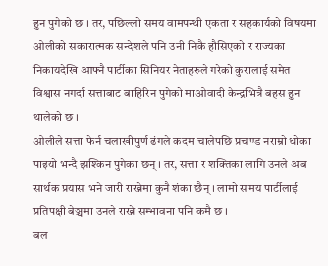हुन पुगेको छ । तर, पछिल्लो समय वामपन्थी एकता र सहकार्यको विषयमा ओलीको सकारात्मक सन्देशले पनि उनी निकै हौसिएको र राज्यका निकायदेखि आफ्नै पार्टीका सिनियर नेताहरुले गरेको कुरालाई समेत विश्वास नगर्दा सत्ताबाट बाहिरिन पुगेको माओवादी केन्द्रभित्रै बहस हुन थालेको छ ।
ओलीले सत्ता फेर्न चलाखीपुर्ण ढंगले कदम चालेपछि प्रचण्ड नराम्रो धोका पाइयो भन्दै झश्किन पुगेका छन् । तर, सत्ता र शक्तिका लागि उनले अब सार्थक प्रयास भने जारी राख्नेमा कुनै शंका छैन् । लामो समय पार्टीलाई प्रतिपक्षी बेञ्चमा उनले राख्ने सम्भावना पनि कमै छ ।
बल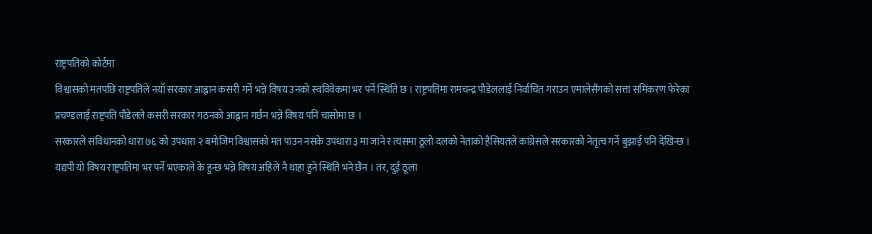राष्ट्रपतिको कोर्टमा
विश्वासको मतपछि राष्ट्रपतिले नयाँ सरकार आह्वान कसरी गर्ने भन्ने विषय उनको स्वविवेकमा भर पर्ने स्थिति छ । राष्ट्रपतिमा रामचन्द्र पौडेललाई निर्वाचित गराउन एमालेसँगको सत्ता समिकरण फेरेका प्रचण्डलाई राष्ट्रपति पौडेलले कसरी सरकार गठनको आह्वान गर्छन भन्ने विषय पनि चासोमा छ ।
सरकारले संविधानको धारा ७६ को उपधारा २ बमोजिम विश्वासको मत पाउन नसके उपधारा ३ मा जाने र त्यसमा ठूलो दलको नेताको हैसियतले कांग्रेसले सरकारको नेतृत्व गर्ने बुझाई पनि देखिन्छ । यद्यपी यो विषय राष्ट्रपतिमा भर पर्ने भएकाले के हुन्छ भन्ने विषय अहिले नै थाहा हुने स्थिति भने छैन । तर, दुई ठूला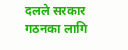दलले सरकार गठनका लागि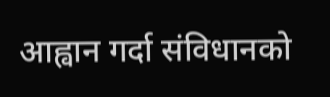आह्वान गर्दा संविधानको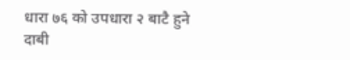धारा ७६ को उपधारा २ बाटै हुने दाबी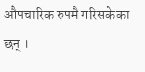औपचारिक रुपमै गरिसकेका छन् ।